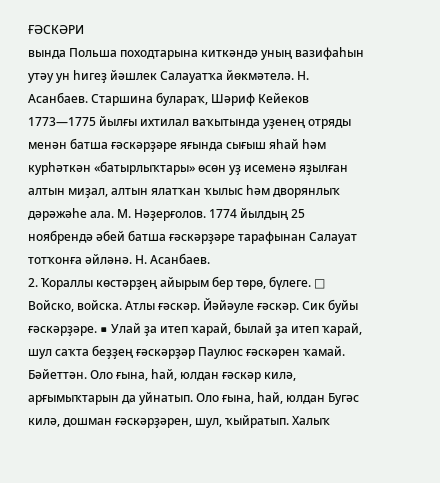ҒӘСКӘРИ
вында Польша походтарына киткәндә уның вазифаһын утәу ун һигеҙ йәшлек Салауатҡа йөкмәтелә. Н. Асанбаев. Старшина булараҡ, Шәриф Кейеков 1773—1775 йылғы ихтилал ваҡытында уҙенең отряды менән батша ғәскәрҙәре яғында сығыш яһай һәм курһәткән «батырлыҡтары» өсөн уҙ исеменә яҙылған алтын миҙал, алтын ялатҡан ҡылыс һәм дворянлыҡ дәрәжәһе ала. М. Нәҙерғолов. 1774 йылдың 25 ноябрендә әбей батша ғәскәрҙәре тарафынан Салауат тотҡонға әйләнә. Н. Асанбаев.
2. Ҡораллы көстәрҙең айырым бер төрө, бүлеге. □ Войско, войска. Атлы ғәскәр. Йәйәуле ғәскәр. Сик буйы ғәскәрҙәре. ■ Улай ҙа итеп ҡарай, былай ҙа итеп ҡарай, шул саҡта беҙҙең ғәскәрҙәр Паулюс ғәскәрен ҡамай. Бәйеттән. Оло ғына, һай, юлдан ғәскәр килә, арғымыҡтарын да уйнатып. Оло ғына, һай, юлдан Бугәс килә, дошман ғәскәрҙәрен, шул, ҡыйратып. Халыҡ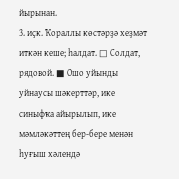йырынан.
3. иҫк. Ҡораллы көстәрҙә хеҙмәт иткән кеше; һалдат. □ Солдат, рядовой. ■ Ошо уйынды уйнаусы шәкерттәр, ике синыфҡа айырылып, ике мәмләкәттең бер-бере менән һуғыш хәлендә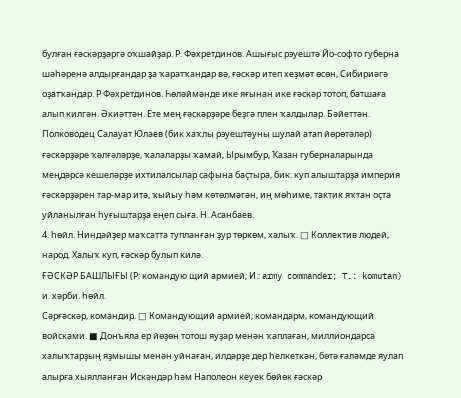булған ғәскәрҙәргә оҡшайҙар. Р. Фәхретдинов. Ашығыс рэуештә Йо-софто губерна шәһәренә алдырғандар ҙа ҡаратҡандар вә, ғәскәр итеп хеҙмәт өсөн, Сибириәгә оҙатҡандар. Р Фәхретдинов. Һөләймәнде ике яғынан ике ғәскәр тотоп, батшаға алып килгән. Әкиәттән. Ете мең ғәскәрҙәре беҙгә плен ҡалдылар. Бәйеттән. Полководец Салауат Юлаев (бик хаҡлы рэуештәуны шулай атап йөрөтәләр) ғәскәрҙәре ҡәлғәләрҙе, ҡалаларҙы ҡамай, Ырымбур, Ҡазан губерналарында меңдәрсә кешеләрҙе ихтилалсылар сафына баҫтыра, бик: куп алыштарҙа империя ғәскәрҙәрен тар-мар итә, ҡыйыу һәм көтөлмәгән, иң мөһиме, тактик яҡтан оҫта уйланылған һуғыштарҙа еңеп сыға. Н. Асанбаев.
4. һөйл. Ниндәйҙер маҡсатта тупланған ҙур төркөм, халыҡ. □ Коллектив людей, народ. Халыҡ куп, ғәскәр булып килә.
ҒӘСКӘР БАШЛЫҒЫ (Р: командую щий армией; И.: army commander; T.: komutan) и. хәрби. һөйл.
Сәрғәскәр, командир. □ Командующий армией; командарм, командующий войсками. ■ Донъяла ер йөҙөн тотош яуҙар менән ҡаплаған, миллиондарса халыҡтарҙың яҙмышы менән уйнаған, илдәрҙе дер һелкеткән, бөтә ғаләмде яулап алырға хыялланған Искәндәр һәм Наполеон кеуек бөйөк ғәскәр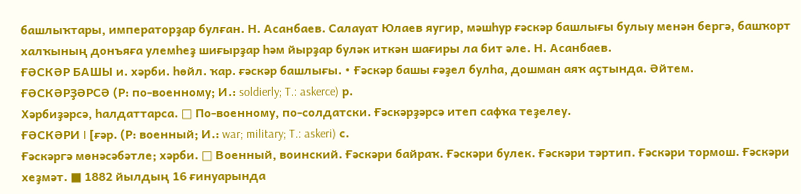башлыҡтары, императорҙар булған. Н. Асанбаев. Салауат Юлаев яугир, мәшһур ғәскәр башлығы булыу менән бергә, башҡорт халҡының донъяға улемһеҙ шиғырҙар һәм йырҙар буләк иткән шағиры ла бит әле. Н. Асанбаев.
ҒӘСКӘР БАШЫ и. хәрби. һөйл. ҡар. ғәскәр башлығы. • Ғәскәр башы ғәҙел булһа, дошман аяҡ аҫтында. Әйтем.
ҒӘСКӘРҘӘРСӘ (Р: по-военному; И.: soldierly; T.: askerce) р.
Хәрбиҙәрсә, һалдаттарса. □ По-военному, по-солдатски. Ғәскәрҙәрсә итеп сафҡа теҙелеу.
ҒӘСКӘРИ I [ғәр. (Р: военный; И.: war; military; T.: askeri) с.
Ғәскәргә мөнәсәбәтле; хәрби. □ Военный, воинский. Ғәскәри байраҡ. Ғәскәри булек. Ғәскәри тәртип. Ғәскәри тормош. Ғәскәри хеҙмәт. ■ 1882 йылдың 16 ғинуарында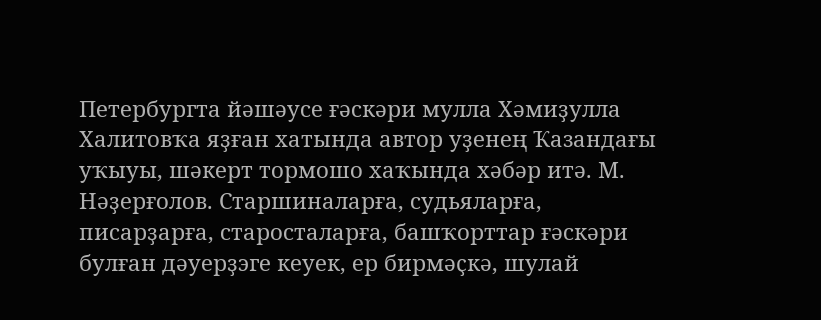Петербургта йәшәусе ғәскәри мулла Хәмиҙулла Халитовҡа яҙған хатында автор уҙенең Ҡазандағы уҡыуы, шәкерт тормошо хаҡында хәбәр итә. М. Нәҙерғолов. Старшиналарға, судьяларға, писарҙарға, старосталарға, башҡорттар ғәскәри булған дәуерҙэге кеуек, ер бирмәҫкә, шулай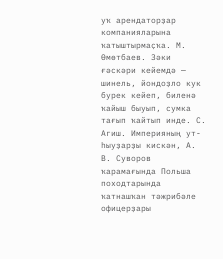уҡ арендаторҙар компанияларына ҡатыштырмаҫҡа. М. Өмөтбаев. Зәки ғәскәри кейемдә — шинель, йондоҙло кук бурек кейеп, биленә ҡайыш быуып, сумка тағып ҡайтып инде. С. Агиш. Империяның ут-һыуҙарҙы кискән, А. В. Суворов ҡарамағында Польша походтарында ҡатнашҡан тәжрибәле офицерҙары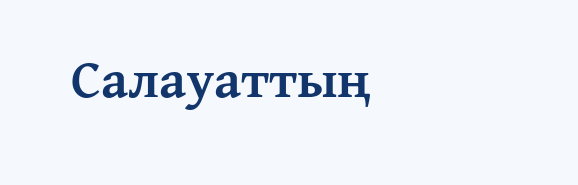Салауаттың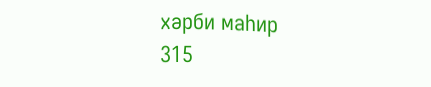хәрби маһир
315